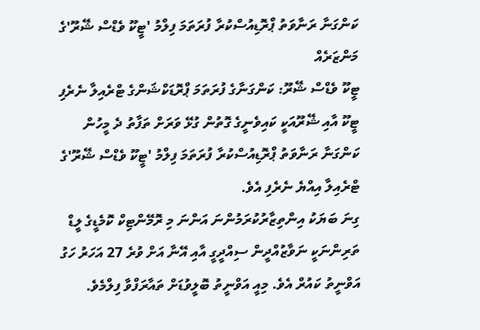ކަންގަނާ ރަނާވަތު ޕްރޮޑިއުސްކުރާ ފުރަތަމަ ފިލްމު 'ޓީކޫ ވެޑްސް ޝޭރޫ'ގެ މަންޒަރެއް
ޓީކޫ ވެޑްސް ޝޭރޫ: ކަންގަނާގެ ފުރަތަމަ ޕްރޮޑަކްޝަންގެ ޓްރެއިލާ ނެރެފި
ޓީކޫ އާއި ޝޭރޫއަކީ ކައިވެނީގެ ގޮތުން ގުޅޭ ވަރަށް ތަފާތު ދެ މީހުން
ކަންގަނާ ރަނާވަތު ޕްރޮޑިއުސްކުރާ ފުރަތަމަ ފިލްމު 'ޓީކޫ ވެޑްސް ޝޭރޫ'ގެ ޓްރެއިލާ އިއްޔެ ނެރެފި އެވެ.
ގިނަ ބަޔަކު އިންތިޒާރުކުރަމުންނަ އަންނަ މި ރޮމޭންޓިކް ކޮމެޑީގެ ލީޑް ތަރިންނަކީ ނަވާޒުއްދީން ސިއްދީގީ އާއި އޭނާ އަށް ވުރެ 27 އަހަރު ހަގު އަވްނީތު ކައުރް އެވެ. މިއީ އަވްނީތު ބޮލީވުޑަށް ތައާރަފްވާ ފިލްމެވެ.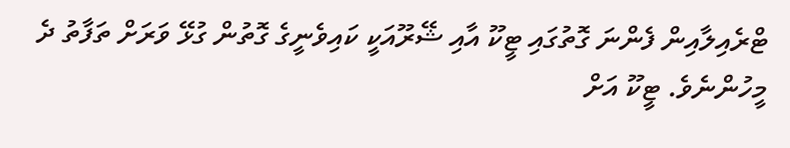ޓްރެއިލާއިން ފެންނަ ގޮތުގައި ޓީކޫ އާއި ޝޭރޫއަކީ ކައިވެނީގެ ގޮތުން ގުޅޭ ވަރަށް ތަފާތު ދެ މީހުންނެވެ. ޓީކޫ އަށް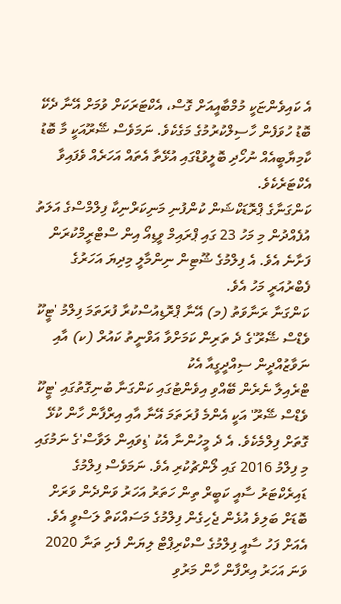އެ ކައިވެންޏަކީ މުމްބާއީއަށް ގޮސް، އެކްޓަރަކަށް ވުމަށް އޭނާ ދެކޭ ބޮޑު ހުވަފެން ހާސިލްކުރުމުގެ މަގެކެވެ. ނަމަވެސް ޝޭރޫއަކީ މާ ބޮޑު ކާމިޔާބީއެއް ނުހޯދި ބޮލީވުޑްގައި އުޅޭތާ އެތައް އަހަރެއް ވެފައިވާ އެކްޓަރެކެވެ.
ކަންގަނާގެ ޕްރޮޑަކްޝަން ކުންފުނި މަނިކަރްނިކާ ފިލްމްސްގެ އަލަތު އުފެއްދުން މި މަހު 23 ގައި ޕްރައިމް ވީޑިއޯ އިން ސްޓްރީމްކުރަން ފަށާނެ އެވެ. އެ ފިލްމުގެ ޝޫޓިން ނިންމާލީ މިދިޔަ އަހަރުގެ ފެބްރުއަރީ މަހު އެވެ.
ކަންގަނާ ރަނާވަތު (މ) އޭނާ ޕްރޮޑިއުސްކުރާ ފުރަތަމަ ފިލްމު 'ޓީކޫ ވެޑްސް ޝޭރޫ'ގެ ދެ ތަރިން ކަމަށްވާ އަވްނީތު ކައުރް (ކ) އާއި ނަވާޒުއްދީން ސިއްދީގީއާ އެކު
ޓްރެއިލާ ނެރެން ބޭއްވި އިވެންޓުގައި ކަންގަނާ ބުނިގޮތުގައި 'ޓީކޫ ވެޑްސް ޝޭރޫ' އަކީ އެންމެ ފުރަތަމަ އޭނާ އާއި އިރްފާން ހާން ކުޅޭ ގޮތަށް ފިލްމެކެވެ. އެ ދެ މީހުންނާ އެކު 'ޑިވައިން ލަވާސް'ގެ ނަމުގައި މި ފިލްމު 2016 ގައި ލޯންޗުކުރި އެވެ. ނަމަވެސް ފިލްމުގެ ޑައިރެކްޓަރު ސާއީ ކަބީރް ތިން ހަތަރު އަހަރު ވަންދެން ވަރަށް ބޮޑަށް ބަލިވެ އުޅެން ޖެހިގެން ފިލްމުގެ މަސައްކަތް ލަސްވީ އެވެ.
އެއަށް ފަހު ސާއީ ފިލްމުގެ ސްކްރިޕްޓް ލިޔަން ފެށި ތަނާ 2020 ވަނަ އަހަރު އިރްފާން ހާން މަރުވި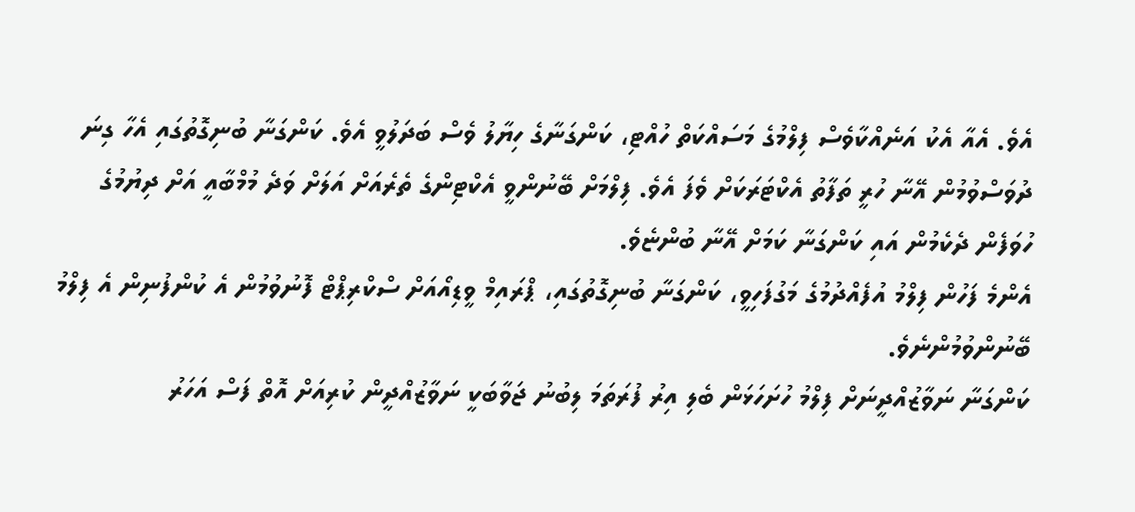އެވެ. އެއާ އެކު އަނެއްކާވެސް ފިލްމުގެ މަސައްކަތް ހުއްޓި، ކަންގަނާގެ ހިޔާލު ވެސް ބަދަލުވީ އެވެ. ކަންގަނާ ބުނިގޮތުގައި އެހާ ގިނަ ދުވަސްވުމުން އޭނާ ހުރީ ތަފާތު އެކްޓަރަކަށް ވެފަ އެވެ. ފިލްމަށް ބޭނުންވީ އެކްޓިންގެ ތެރެއަށް އަލަށް ވަދެ މުމްބާއީ އަށް ދިޔުމުގެ ހުވަފެން ދެކެމުން އައި ކަންގަނާ ކަމަށް އޭނާ ބުންޏެވެ.
އެންމެ ފަހުން ފިލްމު އުފެއްދުމުގެ މަގުފަހިވީ، ކަންގަނާ ބުނިގޮތުގައި، ޕްރައިމް ވީޑިއޯއަށް ސްކްރިޕްޓް ފޮނުވުމުން އެ ކުންފުނިން އެ ފިލްމު ބޭނުންވުމުންނެވެ.
ކަންގަނާ ނަވާޒުއްދީނަށް ފިލްމު ހުށަހަޅަން ބެލި އިރު ފުރަތަމަ ލިބުނު ޖަވާބަކީ ނަވާޒުއްދީން ކުރިއަށް އޮތް ފަސް އަހަރު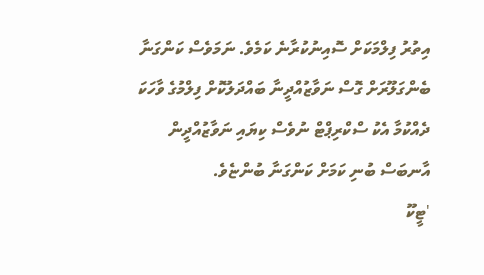އިތުރު ފިލްމަކަށް ސޮއިނުކުރާނެ ކަމެވެ. ނަމަވެސް ކަންގަނާ ބެންގަލޫރަށް ގޮސް ނަވާޒުއްދީނާ ބައްދަލުކޮށް ފިލްމުގެ ވާހަކަ ދެއްކުމާ އެކު ސްކްރިޕްޓް ނުވެސް ކިޔައި ނަވާޒުއްދީން އާނބަސް ބުނި ކަމަށް ކަންގަނާ ބުންޏެވެ.
'ޓީކޫ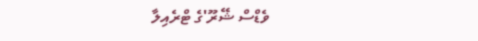ވެޑްސް ޝޭރޫ'ގެ ޓްރެއިލާ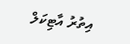އިތުރު އާޓިކަލް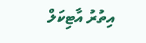އިތުރު އާޓިކަލް